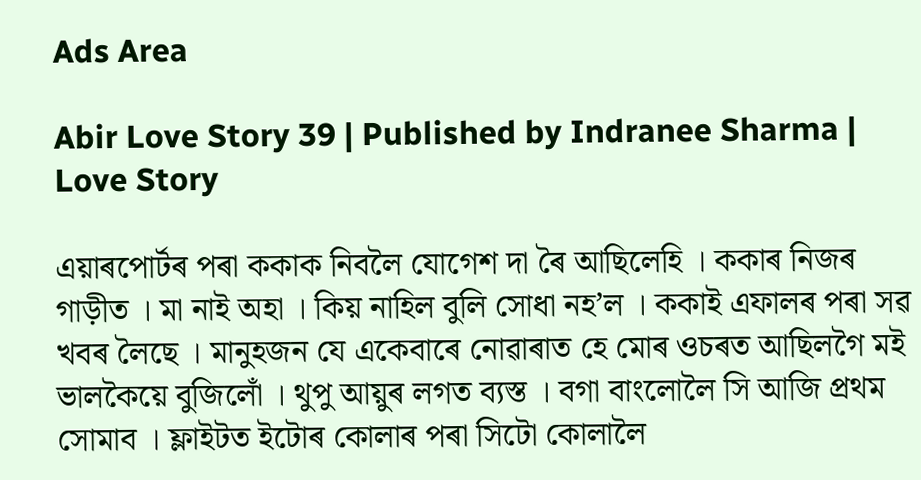Ads Area

Abir Love Story 39 | Published by Indranee Sharma | Love Story

এয়াৰপোৰ্টৰ পৰা ককাক নিবলৈ যোগেশ দা ৰৈ আছিলেহি । ককাৰ নিজৰ গাড়ীত । মা নাই অহা । কিয় নাহিল বুলি সোধা নহ’ল । ককাই এফালৰ পৰা সৱ খবৰ লৈছে । মানুহজন যে একেবাৰে নোৱাৰাত হে মোৰ ওচৰত আছিলগৈ মই ভালকৈয়ে বুজিলোঁ । থুপু আয়ুৰ লগত ব্যস্ত । বগা বাংলোলৈ সি আজি প্ৰথম সোমাব । ফ্লাইটত ইটোৰ কোলাৰ পৰা সিটো কোলালৈ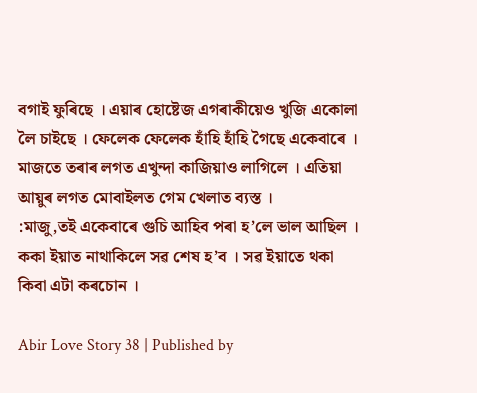বগাই ফুৰিছে । এয়াৰ হোষ্টেজ এগৰাকীয়েও খুজি একোলা লৈ চাইছে । ফেলেক ফেলেক হাঁহি হাঁহি গৈছে একেবাৰে । মাজতে তৰাৰ লগত এখুন্দা কাজিয়াও লাগিলে । এতিয়া আয়ুৰ লগত মোবাইলত গেম খেলাত ব্যস্ত ।
:মাজু,তই একেবাৰে গুচি আহিব পৰা হ’লে ভাল আছিল । ককা ইয়াত নাথাকিলে সৱ শেষ হ’ব । সৱ ইয়াতে থকা কিবা এটা কৰচোন ।

Abir Love Story 38 | Published by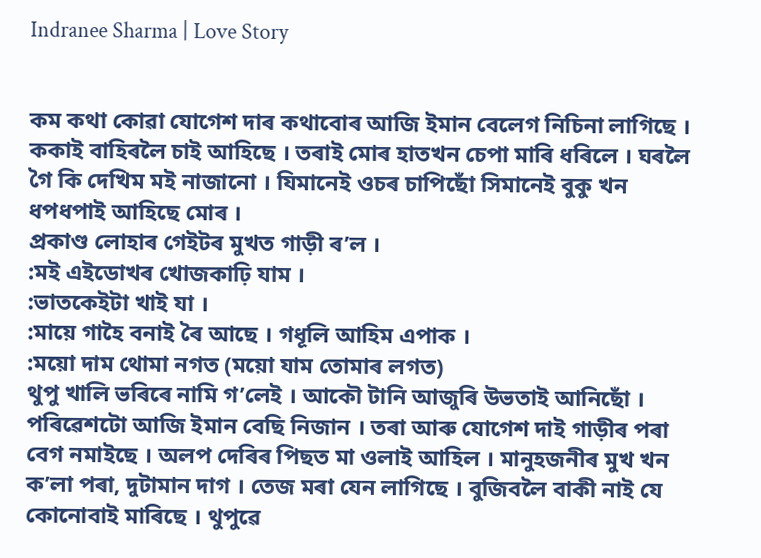Indranee Sharma | Love Story


কম কথা কোৱা যোগেশ দাৰ কথাবোৰ আজি ইমান বেলেগ নিচিনা লাগিছে । ককাই বাহিৰলৈ চাই আহিছে । তৰাই মোৰ হাতখন চেপা মাৰি ধৰিলে । ঘৰলৈ গৈ কি দেখিম মই নাজানো । যিমানেই ওচৰ চাপিছোঁ সিমানেই বুকু খন ধপধপাই আহিছে মোৰ ।
প্ৰকাণ্ড লোহাৰ গেইটৰ মুখত গাড়ী ৰ’ল ।
:মই এইডোখৰ খোজকাঢ়ি যাম ।
:ভাতকেইটা খাই যা ।
:মায়ে গাহৈ বনাই ৰৈ আছে । গধূলি আহিম এপাক ।
:ময়ো দাম থোমা নগত (ময়ো যাম তোমাৰ লগত)
থুপু খালি ভৰিৰে নামি গ’লেই । আকৌ টানি আজুৰি উভতাই আনিছোঁ ।
পৰিৱেশটো আজি ইমান বেছি নিজান । তৰা আৰু যোগেশ দাই গাড়ীৰ পৰা বেগ নমাইছে । অলপ দেৰিৰ পিছত মা ওলাই আহিল । মানুহজনীৰ মুখ খন ক’লা পৰা, দুটামান দাগ । তেজ মৰা যেন লাগিছে । বুজিবলৈ বাকী নাই যে কোনোবাই মাৰিছে । থুপুৱে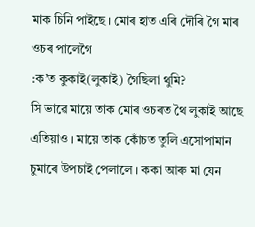মাক চিনি পাইছে । মোৰ হাত এৰি দৌৰি গৈ মাৰ ওচৰ পালেগৈ
:ক’ত কুকাই(লুকাই) গৈছিলা থুমি?
সি ভাৱে মায়ে তাক মোৰ ওচৰত থৈ লুকাই আছে এতিয়াও । মায়ে তাক কোঁচত তুলি এসোপামান চুমাৰে উপচাই পেলালে । ককা আৰু মা যেন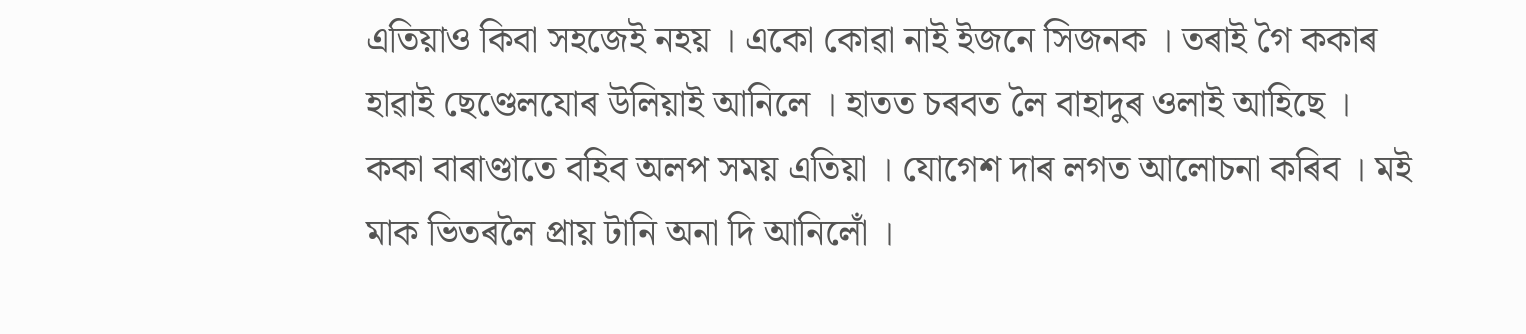এতিয়াও কিবা সহজেই নহয় । একো কোৱা নাই ইজনে সিজনক । তৰাই গৈ ককাৰ হাৱাই ছেণ্ডেলযোৰ উলিয়াই আনিলে । হাতত চৰবত লৈ বাহাদুৰ ওলাই আহিছে । ককা বাৰাণ্ডাতে বহিব অলপ সময় এতিয়া । যোগেশ দাৰ লগত আলোচনা কৰিব । মই মাক ভিতৰলৈ প্ৰায় টানি অনা দি আনিলোঁ ।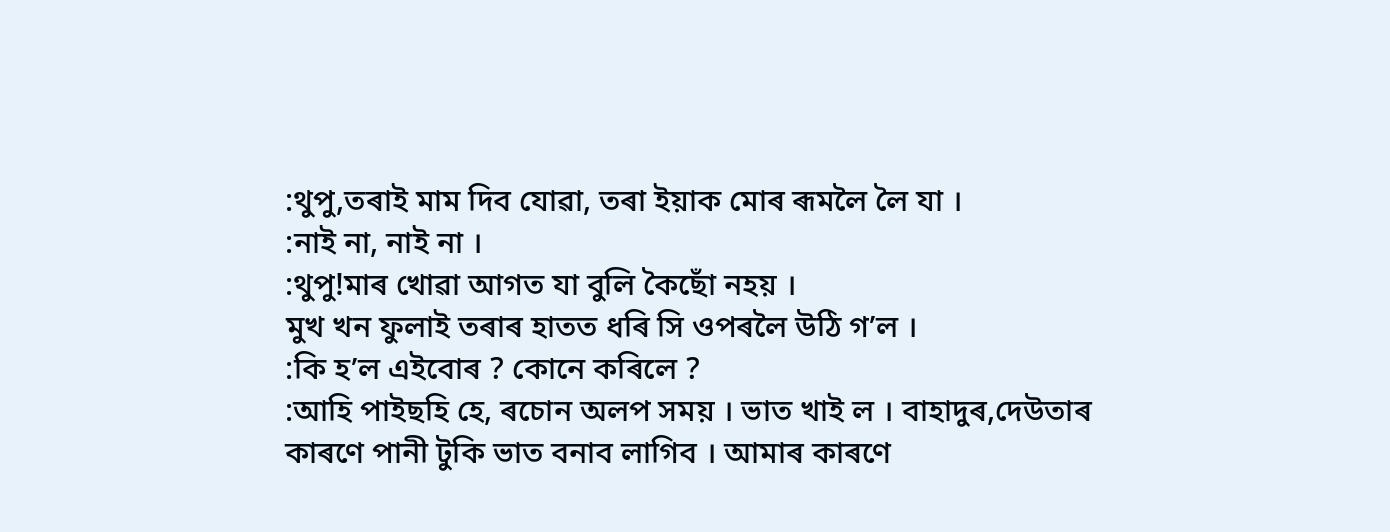:থুপু,তৰাই মাম দিব যোৱা, তৰা ইয়াক মোৰ ৰূমলৈ লৈ যা ।
:নাই না, নাই না ।
:থুপু!মাৰ খোৱা আগত যা বুলি কৈছোঁ নহয় ।
মুখ খন ফুলাই তৰাৰ হাতত ধৰি সি ওপৰলৈ উঠি গ’ল ।
:কি হ’ল এইবোৰ ? কোনে কৰিলে ?
:আহি পাইছহি হে, ৰচোন অলপ সময় । ভাত খাই ল । বাহাদুৰ,দেউতাৰ কাৰণে পানী টুকি ভাত বনাব লাগিব । আমাৰ কাৰণে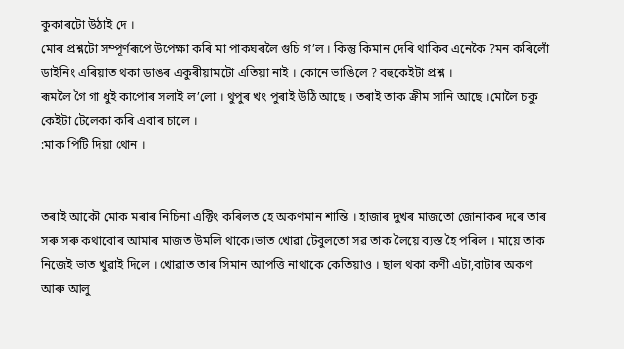কুকাৰটো উঠাই দে ।
মোৰ প্ৰশ্নটো সম্পূৰ্ণৰূপে উপেক্ষা কৰি মা পাকঘৰলৈ গুচি গ’ল । কিন্তু কিমান দেৰি থাকিব এনেকৈ ?মন কৰিলোঁ ডাইনিং এৰিয়াত থকা ডাঙৰ একুৰীয়ামটো এতিয়া নাই । কোনে ভাঙিলে ? বহুকেইটা প্ৰশ্ন ।
ৰূমলৈ গৈ গা ধুই কাপোৰ সলাই ল’লো । থুপুৰ খং পুৰাই উঠি আছে । তৰাই তাক ক্ৰীম সানি আছে ।মোলৈ চকু কেইটা টেলেকা কৰি এবাৰ চালে ।
:মাক পিটি দিয়া থোন ।


তৰাই আকৌ মোক মৰাৰ নিচিনা এক্টিং কৰিলত হে অকণমান শান্তি । হাজাৰ দুখৰ মাজতো জোনাকৰ দৰে তাৰ সৰু সৰু কথাবোৰ আমাৰ মাজত উমলি থাকে।ভাত খোৱা টেবুলতো সৱ তাক লৈয়ে ব্যস্ত হৈ পৰিল । মায়ে তাক নিজেই ভাত খুৱাই দিলে । খোৱাত তাৰ সিমান আপত্তি নাথাকে কেতিয়াও । ছাল থকা কণী এটা,বাটাৰ অকণ আৰু আলু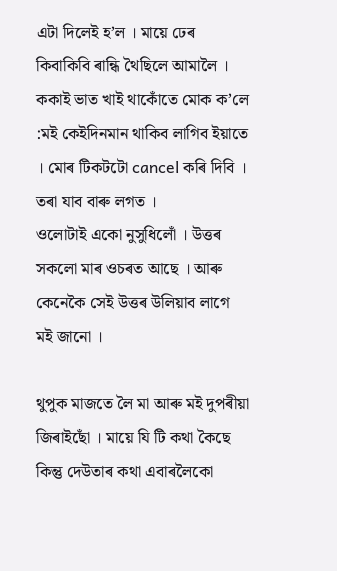এটা দিলেই হ’ল । মায়ে ঢেৰ কিবাকিবি ৰান্ধি থৈছিলে আমালৈ । ককাই ভাত খাই থাকোঁতে মোক ক’লে
:মই কেইদিনমান থাকিব লাগিব ইয়াতে । মোৰ টিকটটো cancel কৰি দিবি । তৰা যাব বাৰু লগত ।
ওলোটাই একো নুসুধিলোঁ । উত্তৰ সকলো মাৰ ওচৰত আছে । আৰু কেনেকৈ সেই উত্তৰ উলিয়াব লাগে মই জানো ।

থুপুক মাজতে লৈ মা আৰু মই দুপৰীয়া জিৰাইছোঁ । মায়ে যি টি কথা কৈছে কিন্তু দেউতাৰ কথা এবাৰলৈকো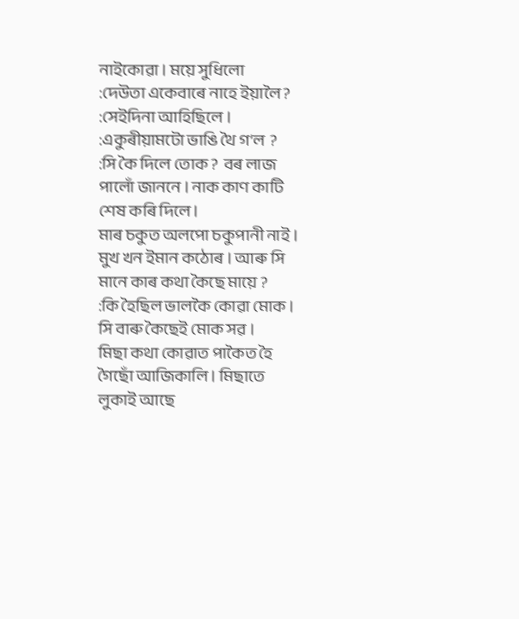নাইকোৱা । ময়ে সুধিলো
:দেউতা একেবাৰে নাহে ইয়ালৈ ?
:সেইদিনা আহিছিলে ।
:একুৰীয়ামটো ভাঙি থৈ গ’ল  ?
:সি কৈ দিলে তোক ?  বৰ লাজ পালোঁ জাননে । নাক কাণ কাটি শেষ কৰি দিলে ।
মাৰ চকুত অলপো চকুপানী নাই । মুখ খন ইমান কঠোৰ । আৰু সি
মানে কাৰ কথা কৈছে মায়ে ?
:কি হৈছিল ভালকৈ কোৱা মোক । সি বাৰু কৈছেই মোক সৱ ।
মিছা কথা কোৱাত পাকৈত হৈ গৈছোঁ আজিকালি । মিছাতে লুকাই আছে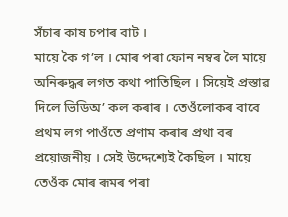সঁচাৰ কাষ চপাৰ বাট ।
মায়ে কৈ গ’ল । মোৰ পৰা ফোন নম্বৰ লৈ মায়ে অনিৰুদ্ধৰ লগত কথা পাতিছিল । সিয়েই প্ৰস্তাৱ দিলে ভিডিঅ’ কল কৰাৰ । তেওঁলোকৰ বাবে প্ৰথম লগ পাওঁতে প্ৰণাম কৰাৰ প্ৰথা বৰ প্ৰয়োজনীয় । সেই উদ্দেশ্যেই কৈছিল । মায়ে তেওঁক মোৰ ৰূমৰ পৰা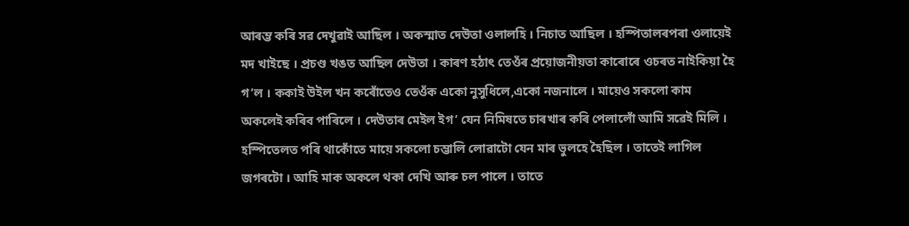আৰম্ভ কৰি সৱ দেখুৱাই আছিল । অকস্মাত দেউতা ওলালহি । নিচাত আছিল । হস্পিতালৰপৰা ওলায়েই মদ খাইছে । প্ৰচণ্ড খঙত আছিল দেউতা । কাৰণ হঠাৎ তেওঁৰ প্ৰয়োজনীয়তা কাৰোৰে ওচৰত নাইকিয়া হৈ গ’ল । ককাই উইল খন কৰোঁতেও তেওঁক একো নুসুধিলে,একো নজনালে । মায়েও সকলো কাম অকলেই কৰিব পাৰিলে । দেউতাৰ মেইল ইগ’ যেন নিমিষতে চাৰখাৰ কৰি পেলালোঁ আমি সৱেই মিলি । হস্পিতেলত পৰি থাকোঁতে মায়ে সকলো চম্ভালি লোৱাটো যেন মাৰ ভুলহে হৈছিল । তাতেই লাগিল জগৰটো । আহি মাক অকলে থকা দেখি আৰু চল পালে । তাতে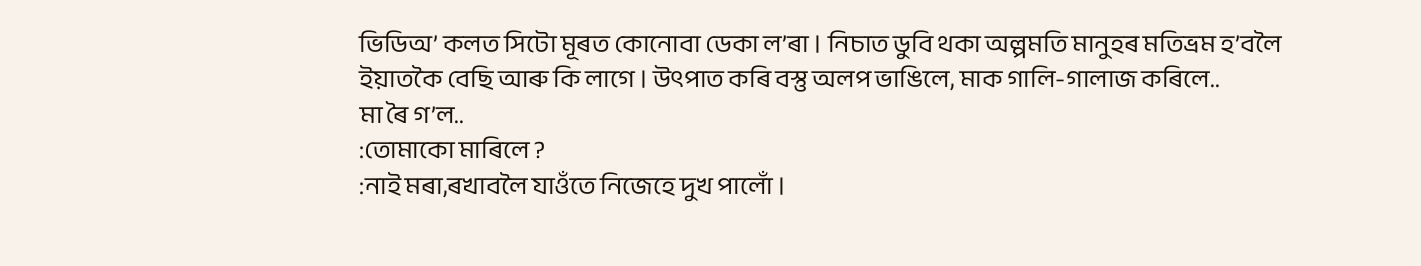ভিডিঅ’ কলত সিটো মূৰত কোনোবা ডেকা ল’ৰা । নিচাত ডুবি থকা অল্পমতি মানুহৰ মতিভ্ৰম হ’বলৈ ইয়াতকৈ বেছি আৰু কি লাগে । উৎপাত কৰি বস্তু অলপ ভাঙিলে, মাক গালি-গালাজ কৰিলে..
মা ৰৈ গ’ল..
:তোমাকো মাৰিলে ?
:নাই মৰা,ৰখাবলৈ যাওঁতে নিজেহে দুখ পালোঁ ।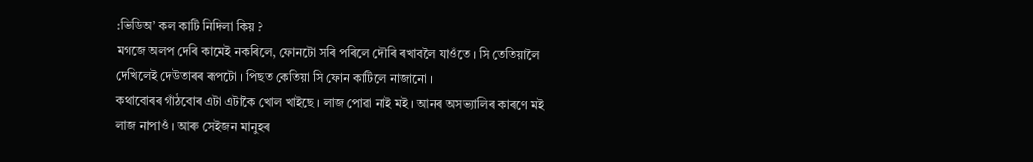:ভিডিঅ’ কল কাটি নিদিলা কিয় ?
মগজে অলপ দেৰি কামেই নকৰিলে, ফোনটো সৰি পৰিলে দৌৰি ৰখাবলৈ যাওঁতে । সি তেতিয়ালৈ দেখিলেই দেউতাৰৰ ৰূপটো । পিছত কেতিয়া সি ফোন কাটিলে নাজানো ।
কথাবোৰৰ গাঁঠবোৰ এটা এটাকৈ খোল খাইছে । লাজ পোৱা নাই মই । আনৰ অসভ্যালিৰ কাৰণে মই লাজ নাপাওঁ । আৰু সেইজন মানুহৰ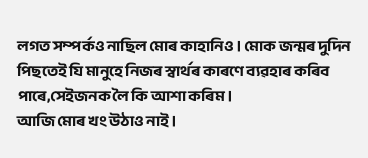লগত সম্পৰ্কও নাছিল মোৰ কাহানিও । মোক জন্মৰ দুদিন পিছতেই যি মানুহে নিজৰ স্বাৰ্থৰ কাৰণে ব্যৱহাৰ কৰিব পাৰে,সেইজনক লৈ কি আশা কৰিম ।
আজি মোৰ খং উঠাও নাই ।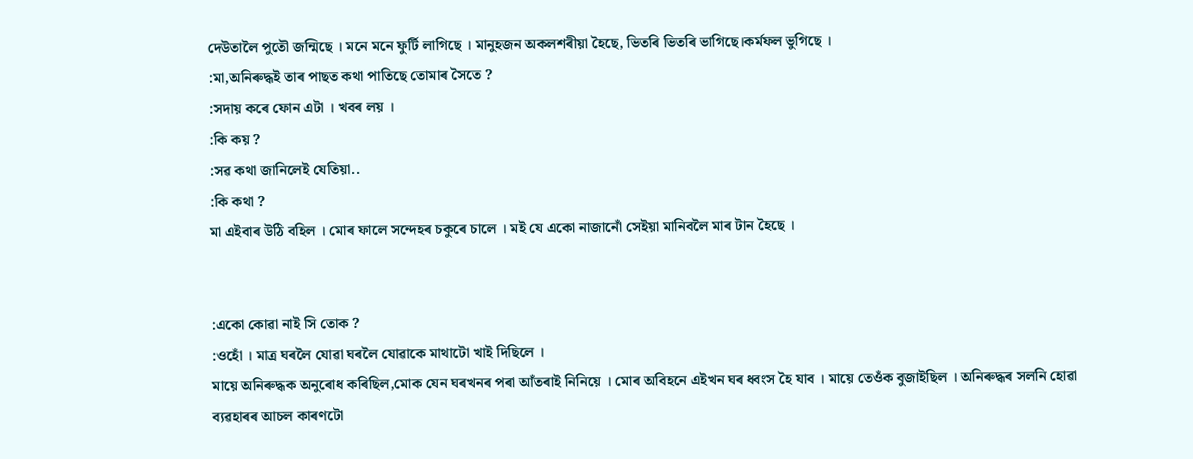দেউতালৈ পুতৌ জন্মিছে । মনে মনে ফুৰ্টি লাগিছে । মানুহজন অকলশৰীয়া হৈছে, ভিতৰি ভিতৰি ভাগিছে।কৰ্মফল ভুগিছে ।
:মা,অনিৰুদ্ধই তাৰ পাছত কথা পাতিছে তোমাৰ সৈতে ?
:সদায় কৰে ফোন এটা । খবৰ লয় ।
:কি কয় ?
:সৱ কথা জানিলেই যেতিয়া..
:কি কথা ?
মা এইবাৰ উঠি বহিল । মোৰ ফালে সন্দেহৰ চকুৰে চালে । মই যে একো নাজানোঁ সেইয়া মানিবলৈ মাৰ টান হৈছে ।


:একো কোৱা নাই সি তোক ?
:ওহোঁ । মাত্ৰ ঘৰলৈ যোৱা ঘৰলৈ যোৱাকে মাথাটো খাই দিছিলে ।
মায়ে অনিৰুদ্ধক অনুৰোধ কৰিছিল,মোক যেন ঘৰখনৰ পৰা আঁতৰাই নিনিয়ে । মোৰ অবিহনে এইখন ঘৰ ধ্বংস হৈ যাব । মায়ে তেওঁক বুজাইছিল । অনিৰুদ্ধৰ সলনি হোৱা ব্যৱহাৰৰ আচল কাৰণটো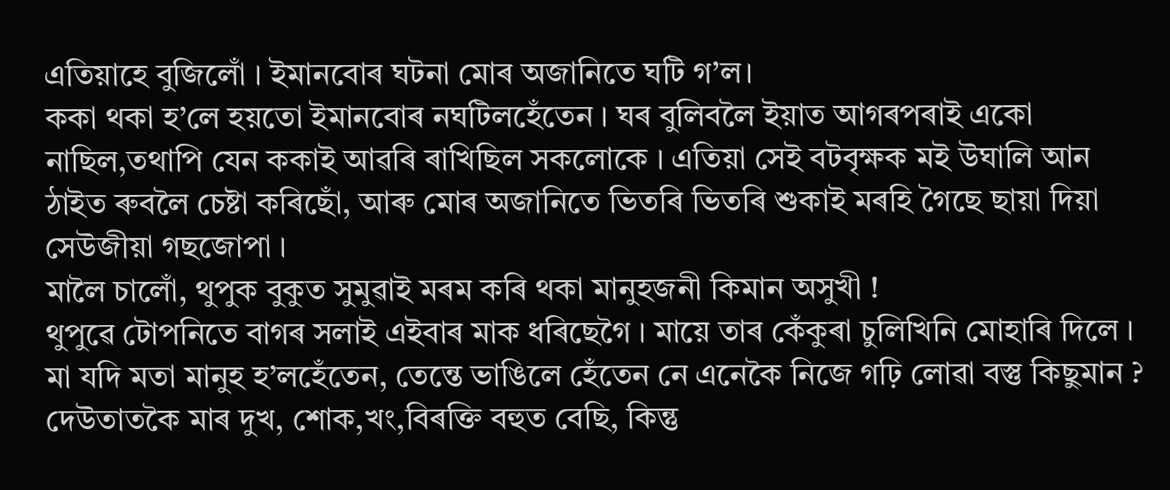এতিয়াহে বুজিলোঁ । ইমানবোৰ ঘটনা মোৰ অজানিতে ঘটি গ’ল।
ককা থকা হ’লে হয়তো ইমানবোৰ নঘটিলহেঁতেন । ঘৰ বুলিবলৈ ইয়াত আগৰপৰাই একো নাছিল,তথাপি যেন ককাই আৱৰি ৰাখিছিল সকলোকে । এতিয়া সেই বটবৃক্ষক মই উঘালি আন ঠাইত ৰুবলৈ চেষ্টা কৰিছোঁ, আৰু মোৰ অজানিতে ভিতৰি ভিতৰি শুকাই মৰহি গৈছে ছায়া দিয়া সেউজীয়া গছজোপা ।
মালৈ চালোঁ, থুপুক বুকুত সুমুৱাই মৰম কৰি থকা মানুহজনী কিমান অসুখী !
থুপুৱে টোপনিতে বাগৰ সলাই এইবাৰ মাক ধৰিছেগৈ । মায়ে তাৰ কেঁকুৰা চুলিখিনি মোহাৰি দিলে ।
মা যদি মতা মানুহ হ’লহেঁতেন, তেন্তে ভাঙিলে হেঁতেন নে এনেকৈ নিজে গঢ়ি লোৱা বস্তু কিছুমান ?
দেউতাতকৈ মাৰ দুখ, শোক,খং,বিৰক্তি বহুত বেছি, কিন্তু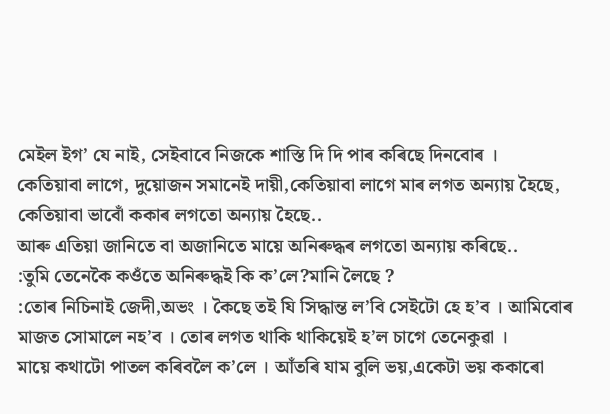মেইল ইগ’ যে নাই, সেইবাবে নিজকে শাস্তি দি দি পাৰ কৰিছে দিনবোৰ ।
কেতিয়াবা লাগে, দুয়োজন সমানেই দায়ী,কেতিয়াবা লাগে মাৰ লগত অন্যায় হৈছে, কেতিয়াবা ভাবোঁ ককাৰ লগতো অন্যায় হৈছে..
আৰু এতিয়া জানিতে বা অজানিতে মায়ে অনিৰুদ্ধৰ লগতো অন্যায় কৰিছে..
:তুমি তেনেকৈ কওঁতে অনিৰুদ্ধই কি ক’লে?মানি লৈছে ?
:তোৰ নিচিনাই জেদী,অভং । কৈছে তই যি সিদ্ধান্ত ল’বি সেইটো হে হ’ব । আমিবোৰ মাজত সোমালে নহ’ব । তোৰ লগত থাকি থাকিয়েই হ’ল চাগে তেনেকুৱা ।
মায়ে কথাটো পাতল কৰিবলৈ ক’লে । আঁতৰি যাম বুলি ভয়,একেটা ভয় ককাৰো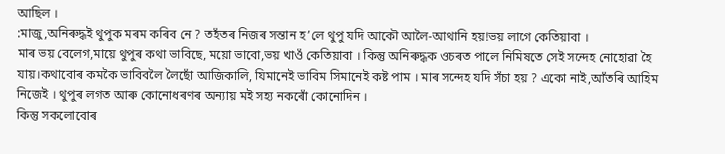আছিল ।
:মাজু,অনিৰুদ্ধই থুপুক মৰম কৰিব নে ? তহঁতৰ নিজৰ সন্তান হ’লে থুপু যদি আকৌ আলৈ-আথানি হয়!ভয় লাগে কেতিয়াবা ।
মাৰ ভয় বেলেগ,মায়ে থুপুৰ কথা ভাবিছে, ময়ো ভাবো,ভয় খাওঁ কেতিয়াবা । কিন্তু অনিৰুদ্ধক ওচৰত পালে নিমিষতে সেই সন্দেহ নোহোৱা হৈ যায়।কথাবোৰ কমকৈ ভাবিবলৈ লৈছোঁ আজিকালি, যিমানেই ভাবিম সিমানেই কষ্ট পাম । মাৰ সন্দেহ যদি সঁচা হয় ? একো নাই,আঁতৰি আহিম নিজেই । থুপুৰ লগত আৰু কোনোধৰণৰ অন্যায় মই সহ্য নকৰোঁ কোনোদিন ।
কিন্তু সকলোবোৰ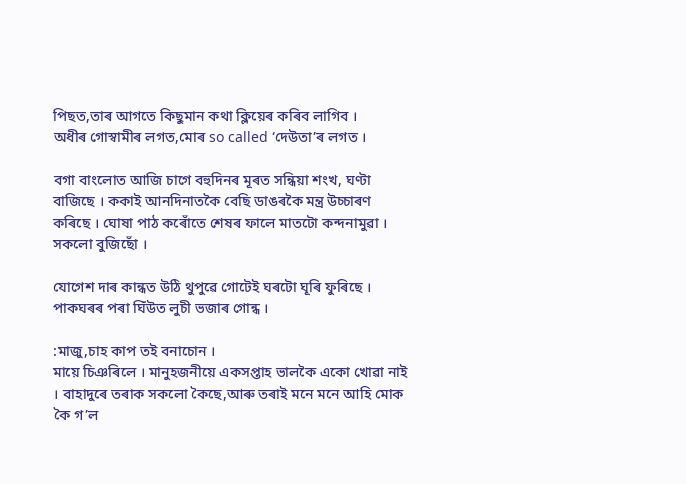পিছত,তাৰ আগতে কিছুমান কথা ক্লিয়েৰ কৰিব লাগিব ।
অধীৰ গোস্বামীৰ লগত,মোৰ so called ‘দেউতা’ৰ লগত ।

বগা বাংলোত আজি চাগে বহুদিনৰ মূৰত সন্ধিয়া শংখ, ঘণ্টা বাজিছে । ককাই আনদিনাতকৈ বেছি ডাঙৰকৈ মন্ত্ৰ উচ্চাৰণ কৰিছে । ঘোষা পাঠ কৰোঁতে শেষৰ ফালে মাতটো কন্দনামুৱা । সকলো বুজিছোঁ ।

যোগেশ দাৰ কান্ধত উঠি থুপুৱে গোটেই ঘৰটো ঘূৰি ফুৰিছে । পাকঘৰৰ পৰা ঘিঁউত লুচী ভজাৰ গোন্ধ ।

:মাজু,চাহ কাপ তই বনাচোন ।
মায়ে চিঞৰিলে । মানুহজনীয়ে একসপ্তাহ ভালকৈ একো খোৱা নাই । বাহাদুৰে তৰাক সকলো কৈছে,আৰু তৰাই মনে মনে আহি মোক কৈ গ’ল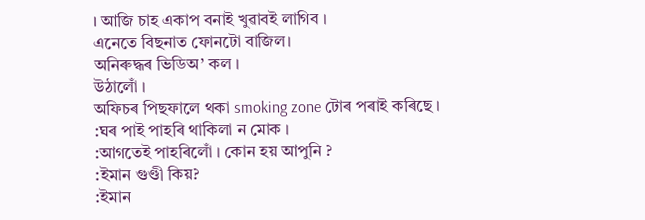। আজি চাহ একাপ বনাই খুৱাবই লাগিব ।
এনেতে বিছনাত ফোনটো বাজিল।
অনিৰুদ্ধৰ ভিডিঅ’ কল ।
উঠালোঁ ।
অফিচৰ পিছফালে থকা smoking zone টোৰ পৰাই কৰিছে ।
:ঘৰ পাই পাহৰি থাকিলা ন মোক ।
:আগতেই পাহৰিলোঁ । কোন হয় আপুনি ?
:ইমান গুণ্ডী কিয়?
:ইমান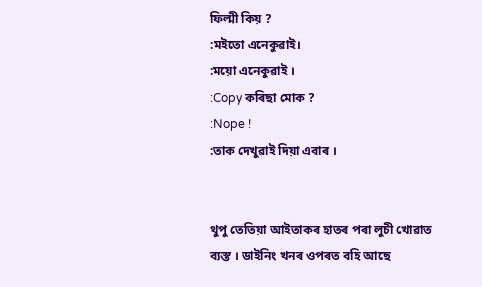ফিল্মী কিয় ?
:মইতো এনেকুৱাই।
:ময়ো এনেকুৱাই ।
:Copy কৰিছা মোক ?
:Nope !
:তাক দেখুৱাই দিয়া এবাৰ ।


থুপু তেতিয়া আইতাকৰ হাতৰ পৰা লুচী খোৱাত ব্যস্ত । ডাইনিং খনৰ ওপৰত বহি আছে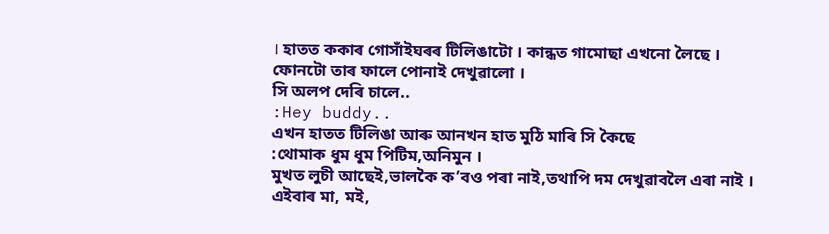। হাতত ককাৰ গোসাঁইঘৰৰ টিলিঙাটো । কান্ধত গামোছা এখনো লৈছে ।
ফোনটো তাৰ ফালে পোনাই দেখুৱালো ।
সি অলপ দেৰি চালে..
:Hey buddy..
এখন হাতত টিলিঙা আৰু আনখন হাত মুঠি মাৰি সি কৈছে
:থোমাক ধুম ধুম পিটিম,অনিমুন ।
মুখত লুচী আছেই,ভালকৈ ক’বও পৰা নাই,তথাপি দম দেখুৱাবলৈ এৰা নাই ।
এইবাৰ মা, মই,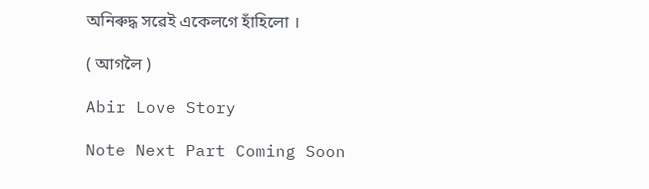অনিৰুদ্ধ সৱেই একেলগে হাঁহিলো ।

( আগলৈ )

Abir Love Story

Note Next Part Coming Soon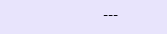---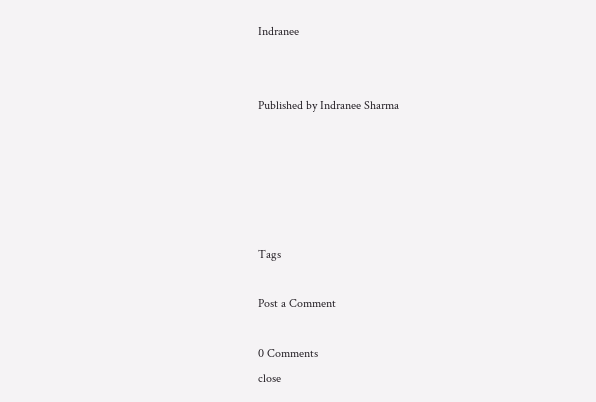Indranee


Published by Indranee Sharma





Tags

Post a Comment

0 Comments
close